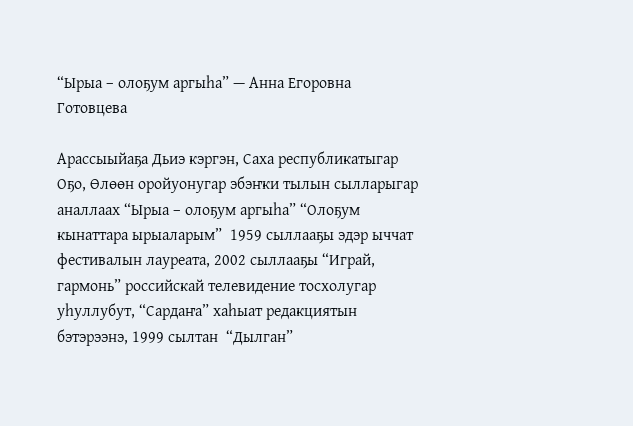“Ырыа – олоҕум аргыһа” — Анна Егоровна Готовцева

Арассыыйаҕа Дьиэ кэргэн, Саха республикатыгар Оҕо, Өлөөн оройуонугар эбэҥки тылын сылларыгар аналлаах “Ырыа – олоҕум аргыһа” “Олоҕум кынаттара ырыаларым”  1959 сыллааҕы эдэр ыччат фестивалын лауреата, 2002 сыллааҕы “Играй, гармонь” российскай телевидение тосхолугар уһуллубут, “Сардаҥа” хаһыат редакциятын бэтэрээнэ, 1999 сылтан  “Дылган”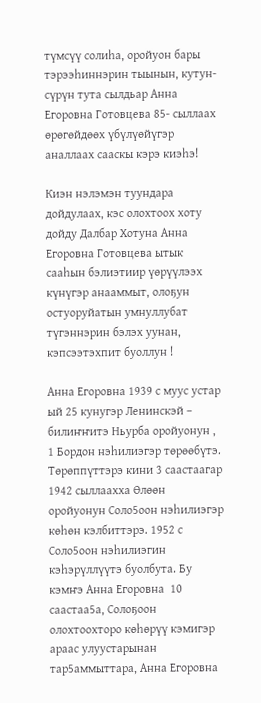түмсүү солиһа, оройуон бары тэрээһиннэрин тыынын, кутун-сүрүн тута сылдьар Анна Егоровна Готовцева 85- сыллаах өрөгөйдөөх үбүлүөйүгэр аналлаах сааскы кэрэ киэһэ!

Киэн нэлэмэн туундара дойдулаах, кэс олохтоох хоту дойду Далбар Хотуна Анна Егоровна Готовцева ытык сааһын бэлиэтиир үөрүүлээх күнүгэр анааммыт, олоҕун остуоруйатын умнуллубат түгэннэрин бэлэх уунан, кэпсээтэхпит буоллун !

Анна Егоровна 1939 с муус устар ый 25 кунугэр Ленинскэй – билиҥҥитэ Ньурба оройуонун , 1 Бордон нэһилиэгэр төрөөбүтэ. Төрөппүттэрэ кини 3 саастаагар 1942 сыллаахха Өлөөн оройуонун Соло5оон нэһилиэгэр көһөн кэлбиттэрэ. 1952 с Соло5оон нэһилиэгин кэһэрүллүүтэ буолбута. Бу кэмҥэ Анна Егоровна  10 саастаа5а, Солоҕоон олохтоохторо көһөрүү кэмигэр араас улуустарынан тар5аммыттара, Анна Егоровна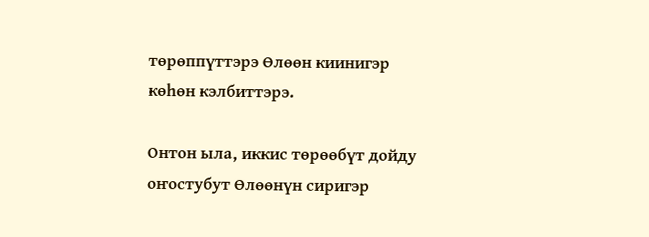төрөппүттэрэ Өлөөн киинигэр көһөн кэлбиттэрэ.

Онтон ыла, иккис төрөөбүт дойду оҥостубут Өлөөнүн сиригэр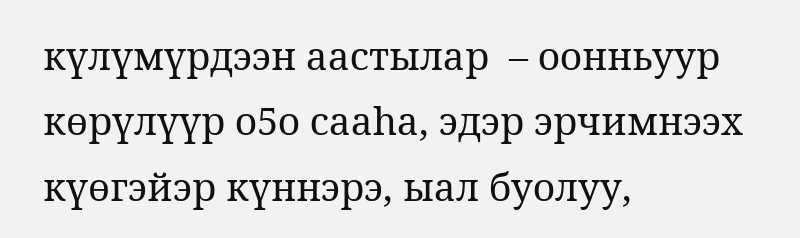күлүмүрдээн аастылар  – оонньуур көрүлүүр о5о сааһа, эдэр эрчимнээх күөгэйэр күннэрэ, ыал буолуу,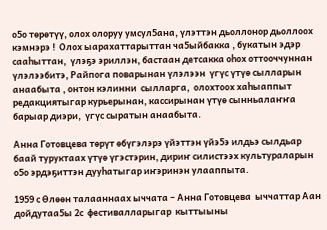о5о төрөтүү, олох олоруу умсул5ана, үлэттэн дьоллонор дьоллоох кэмнэрэ !  Олох ыарахаттарыттан ча5ыйбакка , букатын эдэр сааһыттан,  үлэҕэ эриллэн, бастаан детсакка оһох оттооччуннан  үлэлээбитэ, Райпога поварынан үлэлээн  үгүс үтүө сылларын анаабыта , онтон кэлинни  сылларга,  олохтоох хаһыаппыт редакциятыгар курьерынан, кассирынан үтүө сынньалаҥҥа барыар диэри,  үгүс сыратын анаабыта.

Анна Готовцева төрүт өбүгэлэрэ үйэттэн үйэ5э илдьэ сылдьар баай туруктаах үтүө үгэстэрин, дириҥ силистээх культураларын о5о эрдэҕиттэн дууһатыгар иҥэринэн улааппыта.

1959 с Өлөөн талааннаах ыччата – Анна Готовцева  ыччаттар Аан дойдутаа5ы 2с  фестивалларыгар  кыттыыны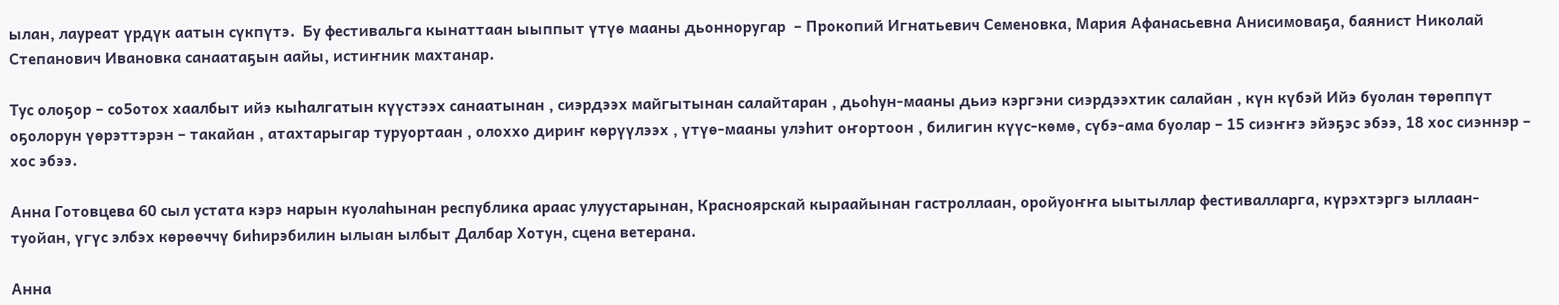ылан, лауреат үрдүк аатын сүкпүтэ.  Бу фестивальга кынаттаан ыыппыт үтүө мааны дьонноругар  – Прокопий Игнатьевич Семеновка, Мария Афанасьевна Анисимоваҕа, баянист Николай Степанович Ивановка санаатаҕын аайы, истиҥник махтанар.

Тус олоҕор – со5отох хаалбыт ийэ кыһалгатын күүстээх санаатынан , сиэрдээх майгытынан салайтаран , дьоһун-мааны дьиэ кэргэни сиэрдээхтик салайан , күн күбэй Ийэ буолан төрөппүт оҕолорун үөрэттэрэн – такайан , атахтарыгар туруортаан , олоххо дириҥ көрүүлээх , үтүө-мааны улэһит оҥортоон , билигин күүс-көмө, сүбэ-ама буолар – 15 сиэҥҥэ эйэҕэс эбээ, 18 хос сиэннэр – хос эбээ.

Анна Готовцева 60 сыл устата кэрэ нарын куолаһынан республика араас улуустарынан, Красноярскай кыраайынан гастроллаан, оройуоҥҥа ыытыллар фестивалларга, күрэхтэргэ ыллаан-туойан, үгүс элбэх көрөөччү биһирэбилин ылыан ылбыт Далбар Хотун, сцена ветерана.

Анна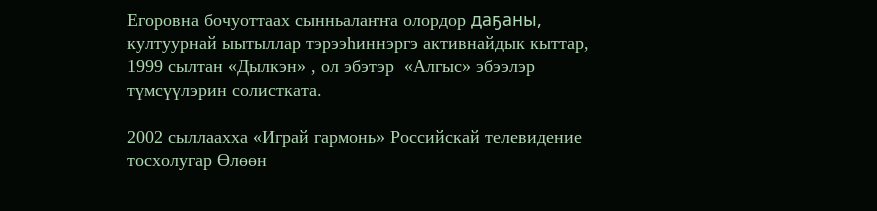Егоровна бочуоттаах сынньалаҥҥа олордор даҕаны, култуурнай ыытыллар тэрээһиннэргэ активнайдык кыттар, 1999 сылтан «Дылкэн» , ол эбэтэр  «Алгыс» эбээлэр түмсүүлэрин солистката.

2002 сыллаахха «Играй гармонь» Российскай телевидение тосхолугар Өлөөн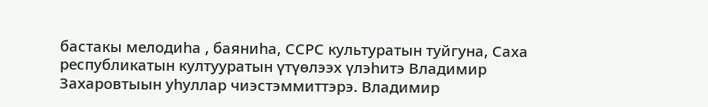бастакы мелодиһа , баяниһа, ССРС культуратын туйгуна, Саха республикатын култууратын үтүөлээх үлэһитэ Владимир Захаровтыын уһуллар чиэстэммиттэрэ. Владимир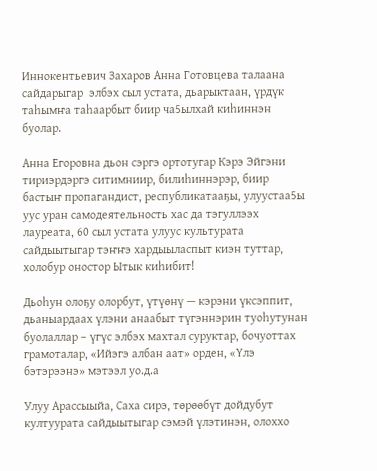Иннокентьевич Захаров Анна Готовцева талаана сайдарыгар  элбэх сыл устата, дьарыктаан, үрдүк таһымҥа таһаарбыт биир ча5ылхай киһиннэн буолар.

Анна Егоровна дьон сэргэ ортотугар Кэрэ Эйгэни тириэрдэргэ ситимниир, билиһиннэрэр, биир бастыҥ пропагандист, республикатааҕы, улуустаа5ы уус уран самодеятельность хас да тэгуллээх  лауреата, 60 сыл устата улуус культурата сайдыытыгар тэҥҥэ хардыыласпыт киэн туттар, холобур оностор Ытык киһибит!

Дьоһун олоҕу олорбут, үтүөнү — кэрэни үксэппит, дьаныардаах үлэни анаабыт түгэннэрин туоһутунан буолаллар – үгүс элбэх махтал суруктар, бочуоттах грамоталар, «Ийэгэ албан аат» орден, «Үлэ бэтэрээнэ» мэтээл уо.д.а

Улуу Арассыыйа, Саха сирэ, төрөөбүт дойдубут култуурата сайдыытыгар сэмэй үлэтинэн, олоххо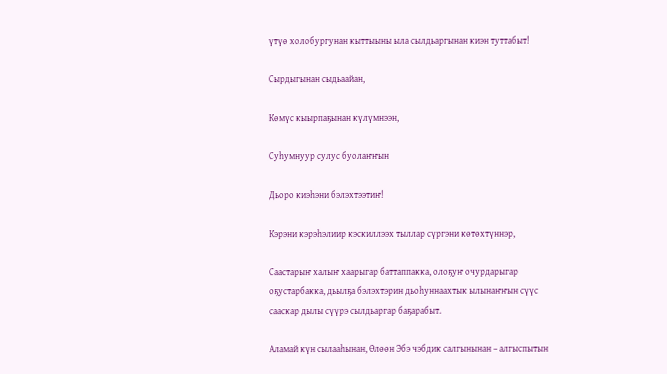үтүө холобургунан кыттыыны ыла сылдьаргынан киэн туттабыт!

Сырдыгынан сыдьаайан,

Көмүс кыырпаҕынан күлүмнээн,

Суһумнуур сулус буолаҥҥын

Дьоро киэһэни бэлэхтээтиҥ!

Кэрэни кэрэһэлиир кэскиллээх тыллар сүргэни көтөхтүннэр,

Саастарыҥ халыҥ хаарыгар баттаппакка, олоҕуҥ очурдарыгар оҕустарбакка, дьылҕа бэлэхтэрин дьоһуннаахтык ылынаҥҥын сүүс сааскар дылы сүүрэ сылдьаргар баҕарабыт.

Аламай күн сылааһынан, Өлөөн Эбэ чэбдик салгынынан – алгыспытын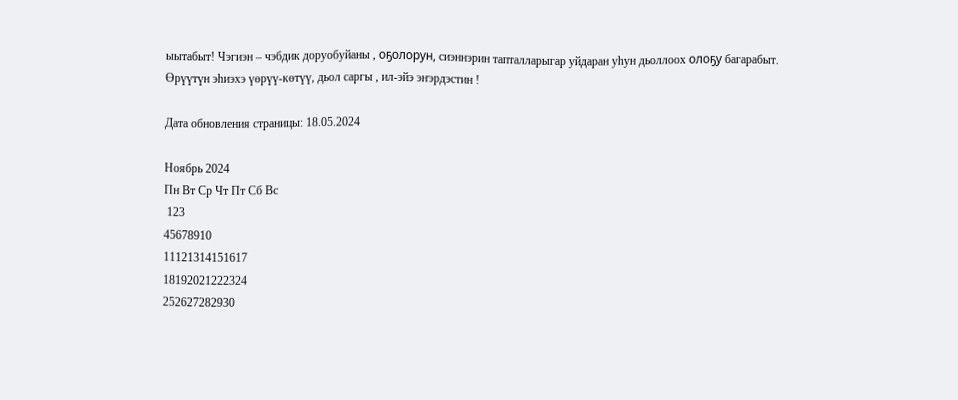ыытабыт! Чэгиэн – чэбдик доруобуйаны , оҕолорун, сиэннэрин тапталларыгар уйдаран уһун дьоллоох олоҕу багарабыт. Өрүүтүн эһиэхэ үөрүү-көтүү, дьол саргы , ил-эйэ эҥэрдэстин !

Дата обновления страницы: 18.05.2024

Ноябрь 2024
Пн Вт Ср Чт Пт Сб Вс
 123
45678910
11121314151617
18192021222324
252627282930